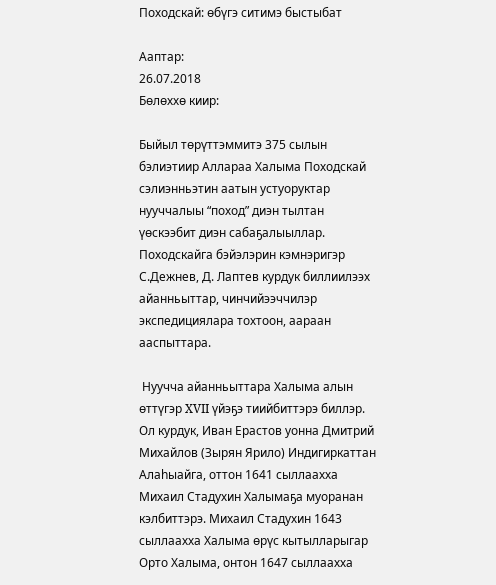Походскай: өбүгэ ситимэ быстыбат

Ааптар:
26.07.2018
Бөлөххө киир:

Быйыл төрүттэммитэ 375 сылын бэлиэтиир Аллараа Халыма Походскай сэлиэнньэтин аатын устуоруктар нууччалыы “поход” диэн тылтан үөскээбит диэн сабаҕалыыллар. Походскайга бэйэлэрин кэмнэригэр С.Дежнев, Д. Лаптев курдук биллиилээх айанньыттар, чинчийээччилэр экспедициялара тохтоон, аараан ааспыттара.

 Нуучча айанньыттара Халыма алын өттүгэр XVII үйэҕэ тиийбиттэрэ биллэр. Ол курдук, Иван Ерастов уонна Дмитрий Михайлов (Зырян Ярило) Индигиркаттан Алаһыайга, оттон 1641 сыллаахха Михаил Стадухин Халымаҕа муоранан кэлбиттэрэ. Михаил Стадухин 1643 сыллаахха Халыма өрүс кытылларыгар Орто Халыма, онтон 1647 сыллаахха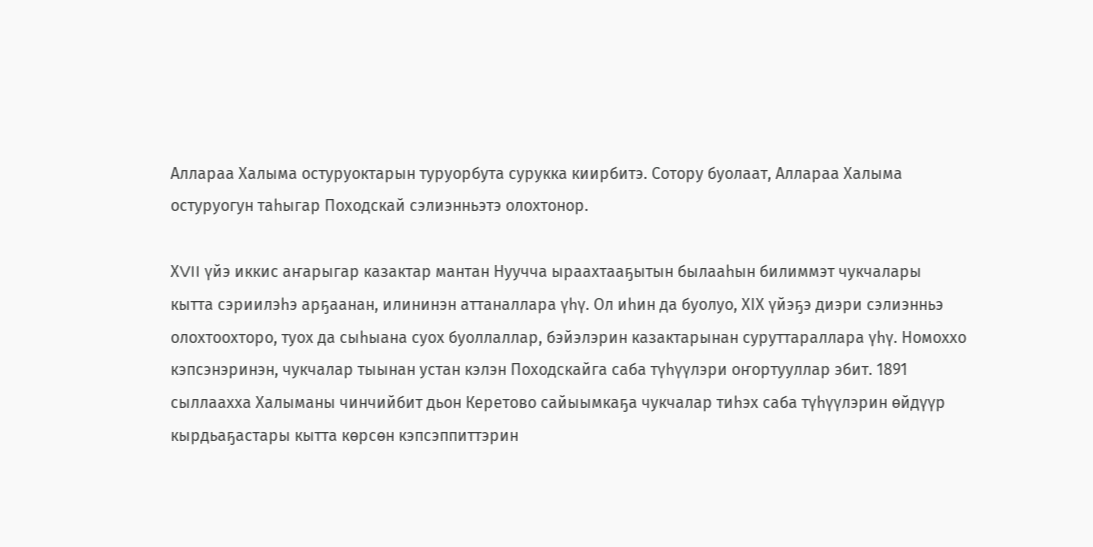Аллараа Халыма остуруоктарын туруорбута сурукка киирбитэ. Сотору буолаат, Аллараа Халыма остуруогун таһыгар Походскай сэлиэнньэтэ олохтонор.

ХVII үйэ иккис аҥарыгар казактар мантан Нуучча ыраахтааҕытын былааһын билиммэт чукчалары кытта сэриилэһэ арҕаанан, илининэн аттаналлара үһү. Ол иһин да буолуо, ХIХ үйэҕэ диэри сэлиэнньэ олохтоохторо, туох да сыһыана суох буоллаллар, бэйэлэрин казактарынан суруттараллара үһү. Номоххо кэпсэнэринэн, чукчалар тыынан устан кэлэн Походскайга саба түһүүлэри оҥортууллар эбит. 1891 сыллаахха Халыманы чинчийбит дьон Керетово сайыымкаҕа чукчалар тиһэх саба түһүүлэрин өйдүүр кырдьаҕастары кытта көрсөн кэпсэппиттэрин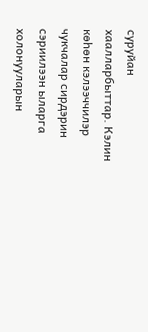суруйан хаалларбыттар. Кэлин көһөн кэлээччилэр чукчалар сирдэрин сэриилээн ыларга холонууларын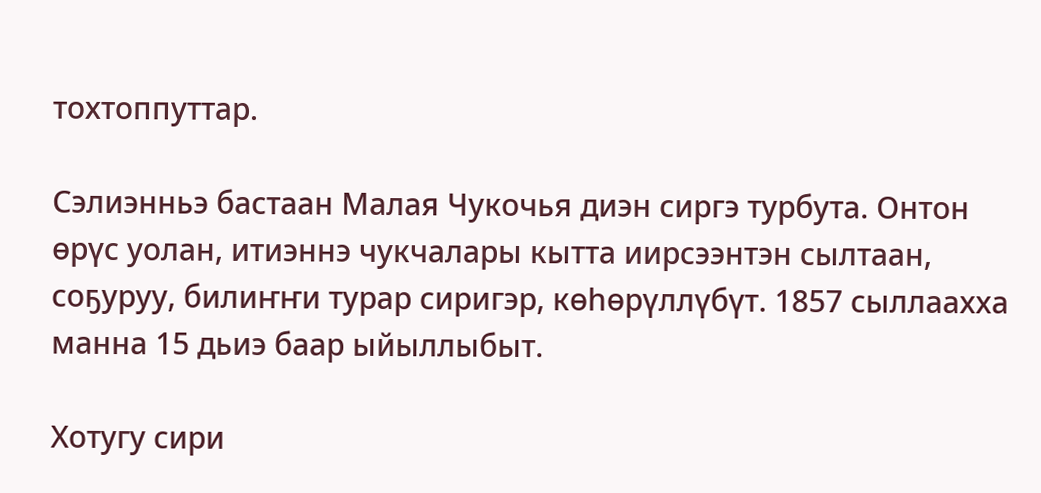тохтоппуттар.

Сэлиэнньэ бастаан Малая Чукочья диэн сиргэ турбута. Онтон өрүс уолан, итиэннэ чукчалары кытта иирсээнтэн сылтаан, соҕуруу, билиҥҥи турар сиригэр, көһөрүллүбүт. 1857 сыллаахха манна 15 дьиэ баар ыйыллыбыт.

Хотугу сири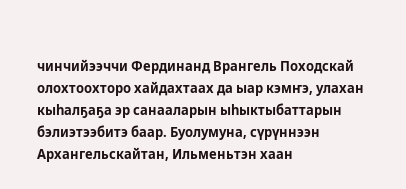чинчийээччи Фердинанд Врангель Походскай олохтоохторо хайдахтаах да ыар кэмҥэ, улахан кыһалҕаҕа эр санааларын ыһыктыбаттарын бэлиэтээбитэ баар. Буолумуна, сүрүннээн Архангельскайтан, Ильменьтэн хаан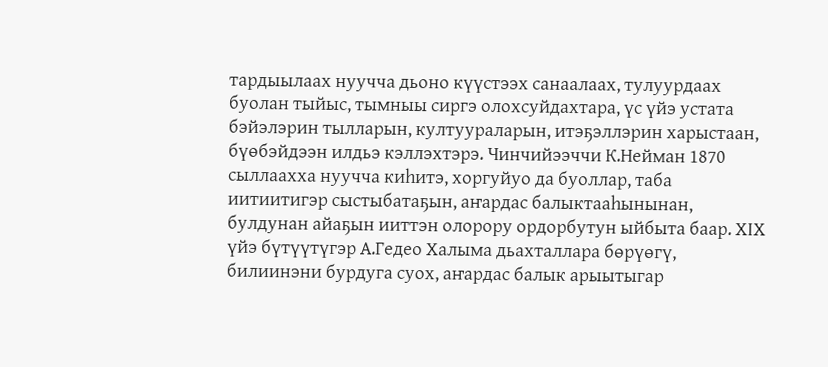тардыылаах нуучча дьоно күүстээх санаалаах, тулуурдаах буолан тыйыс, тымныы сиргэ олохсуйдахтара, үс үйэ устата бэйэлэрин тылларын, култуураларын, итэҕэллэрин харыстаан, бүөбэйдээн илдьэ кэллэхтэрэ. Чинчийээччи К.Нейман 1870 сыллаахха нуучча киһитэ, хоргуйуо да буоллар, таба иитиитигэр сыстыбатаҕын, аҥардас балыктааһынынан, булдунан айаҕын ииттэн олорору ордорбутун ыйбыта баар. ХIХ үйэ бүтүүтүгэр А.Гедео Халыма дьахталлара бөрүөгү, билиинэни бурдуга суох, аҥардас балык арыытыгар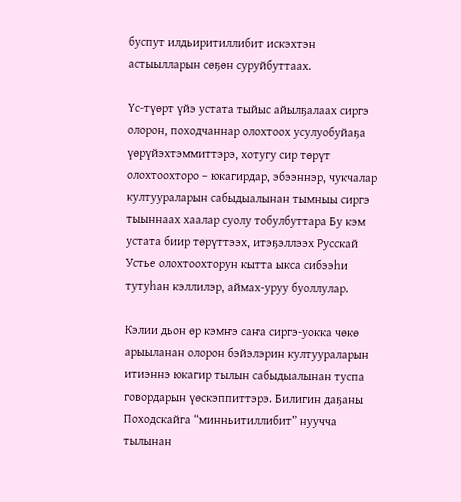буспут илдьиритиллибит искэхтэн астыылларын сөҕөн суруйбуттаах.

Үс-түөрт үйэ устата тыйыс айылҕалаах сиргэ олорон, походчаннар олохтоох усулуобуйаҕа үөрүйэхтэммиттэрэ, хотугу сир төрүт олохтоохторо – юкагирдар, эбээннэр, чукчалар култуураларын сабыдыалынан тымныы сиргэ тыыннаах хаалар суолу тобулбуттара Бу кэм устата биир төрүттээх, итэҕэллээх Русскай Устье олохтоохторун кытта ыкса сибээһи тутуһан кэллилэр, аймах-уруу буоллулар.

Кэлии дьон өр кэмҥэ саҥа сиргэ-уокка чөкө арыыланан олорон бэйэлэрин култуураларын итиэннэ юкагир тылын сабыдыалынан туспа говордарын үөскэппиттэрэ. Билигин даҕаны Походскайга “минньитиллибит” нуучча тылынан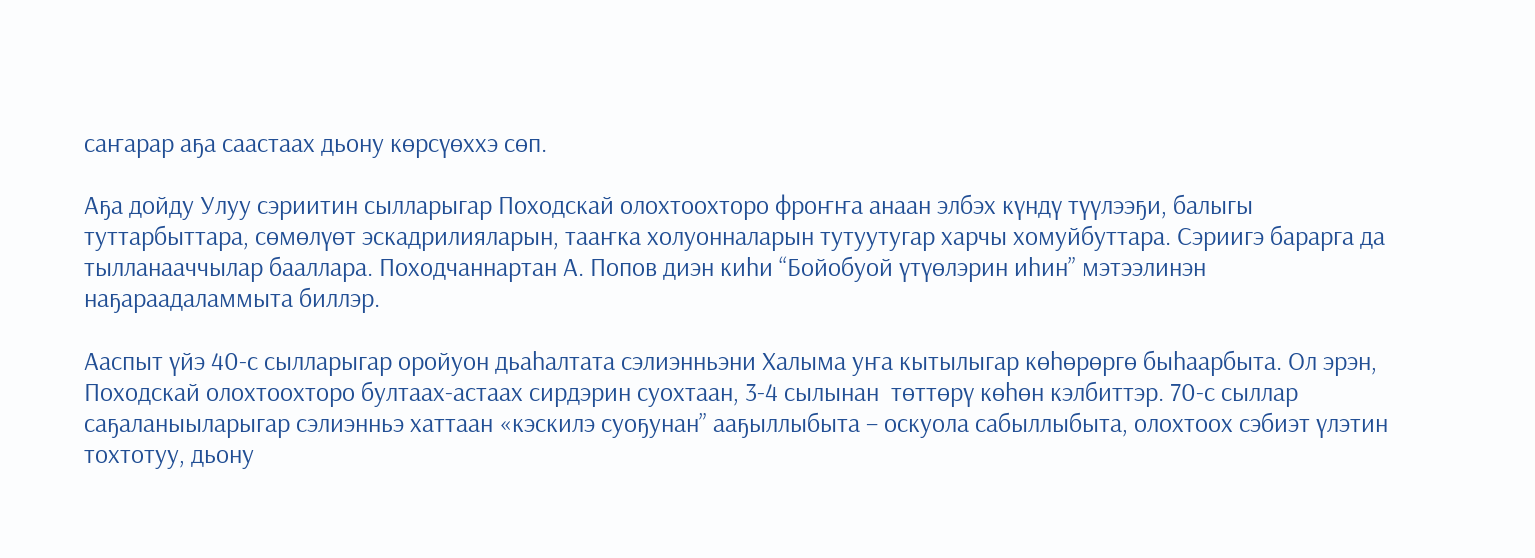саҥарар аҕа саастаах дьону көрсүөххэ сөп.

Аҕа дойду Улуу сэриитин сылларыгар Походскай олохтоохторо фроҥҥа анаан элбэх күндү түүлээҕи, балыгы туттарбыттара, сөмөлүөт эскадрилияларын, тааҥка холуонналарын тутуутугар харчы хомуйбуттара. Сэриигэ барарга да тылланааччылар бааллара. Походчаннартан А. Попов диэн киһи “Бойобуой үтүөлэрин иһин” мэтээлинэн наҕараадаламмыта биллэр.

Ааспыт үйэ 40-с сылларыгар оройуон дьаһалтата сэлиэнньэни Халыма уҥа кытылыгар көһөрөргө быһаарбыта. Ол эрэн, Походскай олохтоохторо бултаах-астаах сирдэрин суохтаан, 3-4 сылынан  төттөрү көһөн кэлбиттэр. 70-с сыллар саҕаланыыларыгар сэлиэнньэ хаттаан «кэскилэ суоҕунан” ааҕыллыбыта – оскуола сабыллыбыта, олохтоох сэбиэт үлэтин тохтотуу, дьону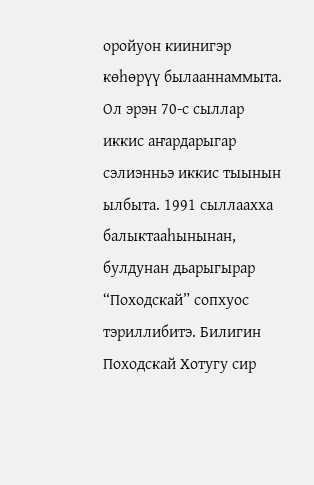оройуон киинигэр көһөрүү былааннаммыта. Ол эрэн 70-с сыллар иккис аҥардарыгар сэлиэнньэ иккис тыынын ылбыта. 1991 сыллаахха балыктааһынынан, булдунан дьарыгырар “Походскай” сопхуос тэриллибитэ. Билигин Походскай Хотугу сир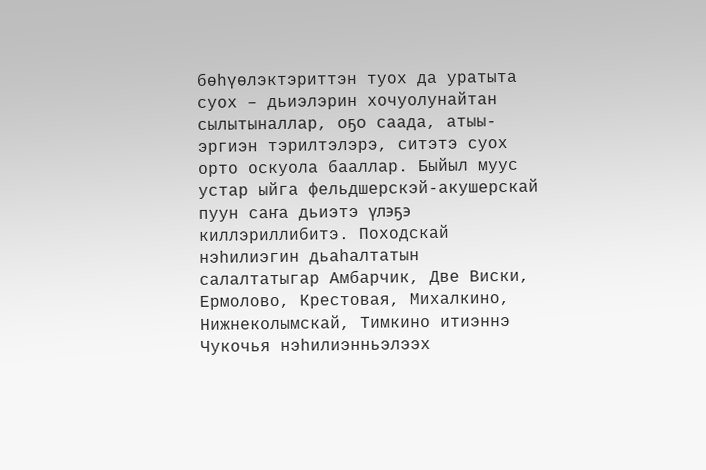бөһүөлэктэриттэн туох да уратыта суох – дьиэлэрин хочуолунайтан сылытыналлар, оҕо саада, атыы-эргиэн тэрилтэлэрэ, ситэтэ суох орто оскуола бааллар. Быйыл муус устар ыйга фельдшерскэй-акушерскай пуун саҥа дьиэтэ үлэҕэ киллэриллибитэ. Походскай нэһилиэгин дьаһалтатын салалтатыгар Амбарчик, Две Виски, Ермолово, Крестовая, Михалкино, Нижнеколымскай, Тимкино итиэннэ Чукочья нэһилиэнньэлээх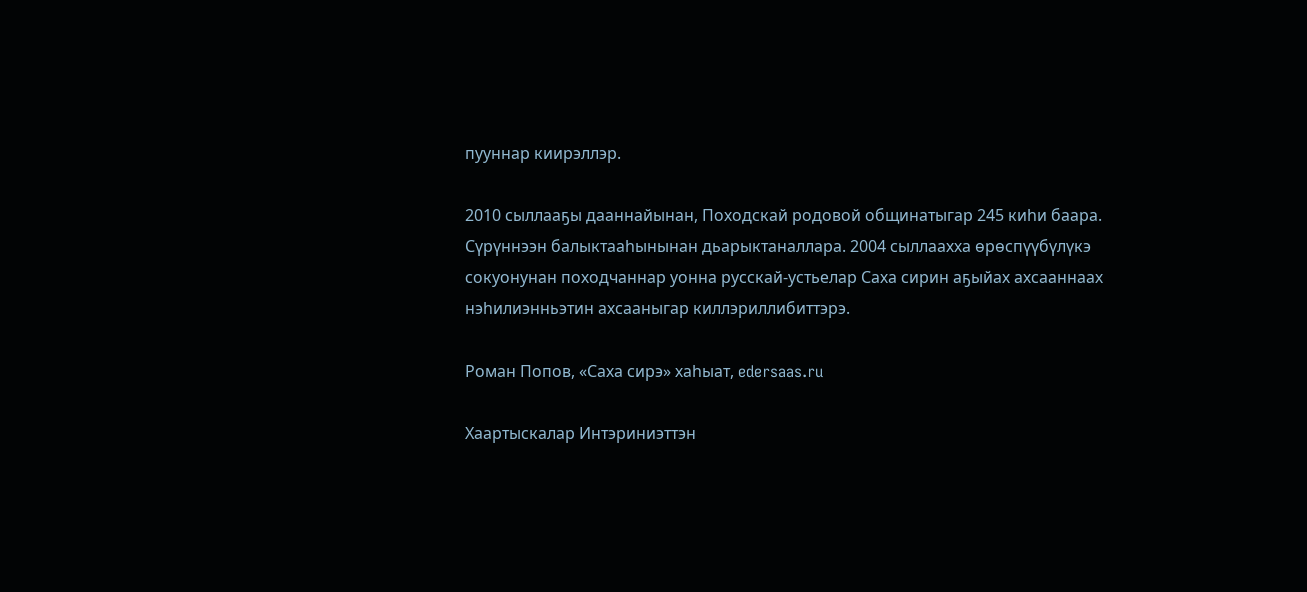пууннар киирэллэр.

2010 сыллааҕы дааннайынан, Походскай родовой общинатыгар 245 киһи баара. Сүрүннээн балыктааһынынан дьарыктаналлара. 2004 сыллаахха өрөспүүбүлүкэ сокуонунан походчаннар уонна русскай-устьелар Саха сирин аҕыйах ахсааннаах нэһилиэнньэтин ахсааныгар киллэриллибиттэрэ.

Роман Попов, «Саха сирэ» хаhыат, edersaas.ru

Хаартыскалар Интэриниэттэн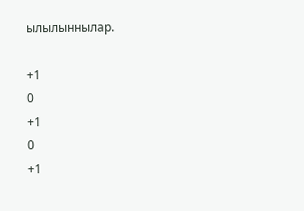ылылыннылар.

+1
0
+1
0
+1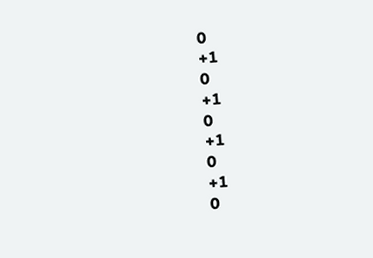0
+1
0
+1
0
+1
0
+1
0